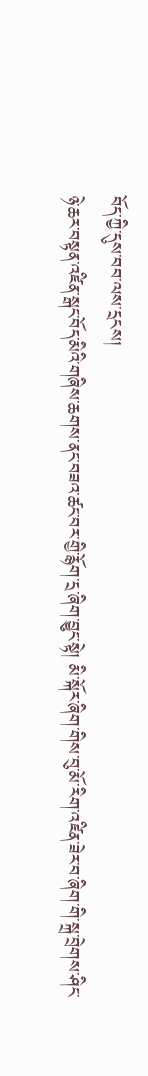བོད་ཀྱི་དུས་བབ་ལས་དྲངས།
ཉེ་ཆར་བསྟན་འཛིན་སྒང་བོད་མིའི་གཞིས་ཆགས་ནང་བཟའ་ཚང་བར་གྱི་རྙོག་དྲ་ཞིག་བྱུང་སྟེ། མི་སྐོར་ཞིག་གིས་བུ་མོ་རིག་འཛིན་ཟེར་བ་ཞིག་གི་སྐྲ་བྲེགས་ཤིང་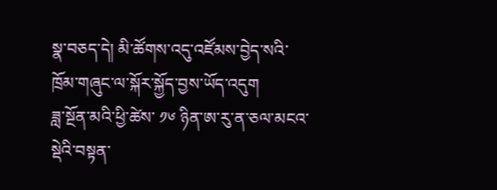སྣ་བཅད་དེ། མི་ཚོགས་འདུ་འཛོམས་བྱེད་སའི་ཁྲོམ་གཞུང་ལ་སྐོར་སྐྱོད་བྱས་ཡོད་འདུག
ཟླ་སྔོན་མའི་ཕྱི་ཚེས་ ༡༦ ཉིན་ཨ་རུ་ན་ཅལ་མངའ་སྡེའི་བསྟན་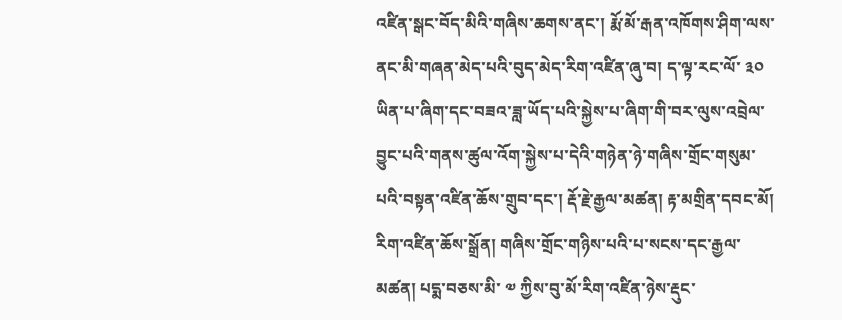འཛིན་སྒང་བོད་མིའི་གཞིས་ཆགས་ནང་། རྨོ་མོ་རྒན་འཁོགས་ཤིག་ལས་ནང་མི་གཞན་མེད་པའི་བུད་མེད་རིག་འཛིན་ཞུ་བ། ད་ལྟ་རང་ལོ་ ༣༠ ཡིན་པ་ཞིག་དང་བཟའ་ཟླ་ཡོད་པའི་སྐྱེས་པ་ཞིག་གི་བར་ལུས་འབྲེལ་བྱུང་པའི་གནས་ཚུལ་འོག་སྐྱེས་པ་དེའི་གཉེན་ཉེ་གཞིས་གྲོང་གསུམ་པའི་བསྟན་འཛིན་ཆོས་གྲུབ་དང་། རྡོ་རྗེ་རྒྱལ་མཚན། རྟ་མགྲིན་དབང་མོ། རིག་འཛིན་ཆོས་སྒྲོན། གཞིས་གྲོང་གཉིས་པའི་པ་སངས་དང་རྒྱལ་མཚན། པདྨ་བཅས་མི་ ༧ ཀྱིས་བུ་མོ་རིག་འཛིན་ཉེས་རྡུང་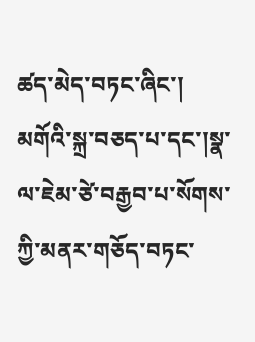ཚད་མེད་བཏང་ཞིང་། མགོའི་སྐྲ་བཅད་པ་དང་།སྣ་ལ་ཇེམ་ཙེ་བརྒྱབ་པ་སོགས་ཀྱི་མནར་གཅོད་བཏང་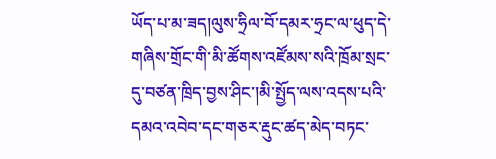ཡོད་པ་མ་ཟད།ལུས་ཧྲིལ་བོ་དམར་ཧྲང་ལ་ཕུད་དེ་གཞིས་གྲོང་གི་མི་ཚོགས་འཛོམས་སའི་ཁྲོམ་སྲང་དུ་བཙན་ཁྲིད་བྱས་ཤིང་།མི་སྤྱོད་ལས་འདས་པའི་དམའ་འབེབ་དང་གཅར་རྡུང་ཚད་མེད་བཏང་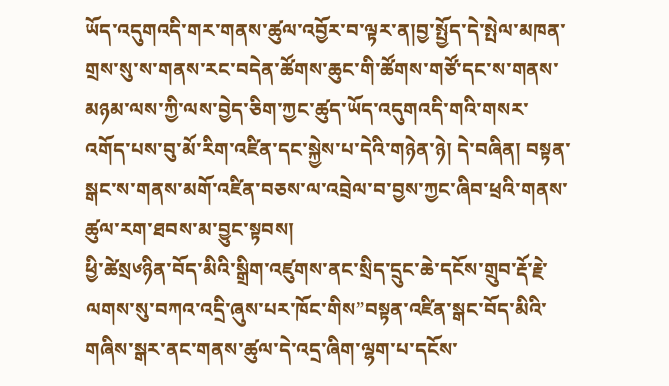ཡོད་འདུགའདི་གར་གནས་ཚུལ་འབྱོར་བ་ལྟར་ན།བྱ་སྤྱོད་དེ་སྤེལ་མཁན་གྲས་སུ་ས་གནས་རང་བདེན་ཚོགས་ཆུང་གི་ཚོགས་གཙོ་དང་ས་གནས་མཉམ་ལས་ཀྱི་ལས་བྱེད་ཅིག་ཀྱང་ཚུད་ཡོད་འདུགའདི་གའི་གསར་འགོད་པས་བུ་མོ་རིག་འཛིན་དང་སྐྱེས་པ་དེའི་གཉེན་ཉེ། དེ་བཞིན། བསྟན་སྒང་ས་གནས་མགོ་འཛིན་བཅས་ལ་འབྲེལ་བ་བྱས་ཀྱང་ཞིབ་ཕྲའི་གནས་ཚུལ་རག་ཐབས་མ་བྱུང་སྟབས།
ཕྱི་ཚེསྲ༦ཉིན་བོད་མིའི་སྒྲིག་འཛུགས་ནང་སྲིད་དྲུང་ཆེ་དངོས་གྲུབ་རྡོ་རྗེ་ལགས་སུ་བཀའ་འདྲི་ཞུས་པར་ཁོང་གིས”བསྟན་འཛིན་སྒང་བོད་མིའི་གཞིས་སྒར་ནང་གནས་ཚུལ་དེ་འདྲ་ཞིག་ལྷག་པ་དངོས་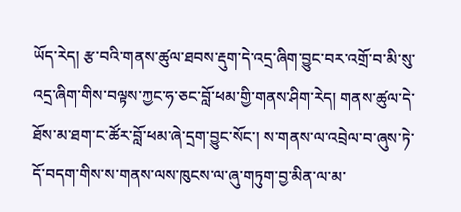ཡོད་རེད། རྩ་བའི་གནས་ཚུལ་ཐབས་རྡུག་དེ་འདྲ་ཞིག་བྱུང་བར་འགྲོ་བ་མི་སུ་འདྲ་ཞིག་གིས་བལྟས་ཀྱང་ཧ་ཅང་བློ་ཕམ་གྱི་གནས་ཤིག་རེད། གནས་ཚུལ་དེ་ཐོས་མ་ཐག་ང་ཚོར་བློ་ཕམ་ཞེ་དྲག་བྱུང་སོང་། ས་གནས་ལ་འབྲེལ་བ་ཞུས་ཏེ་དོ་བདག་གིས་ས་གནས་ལས་ཁུངས་ལ་ཞུ་གཏུག་བྱ་མིན་ལ་མ་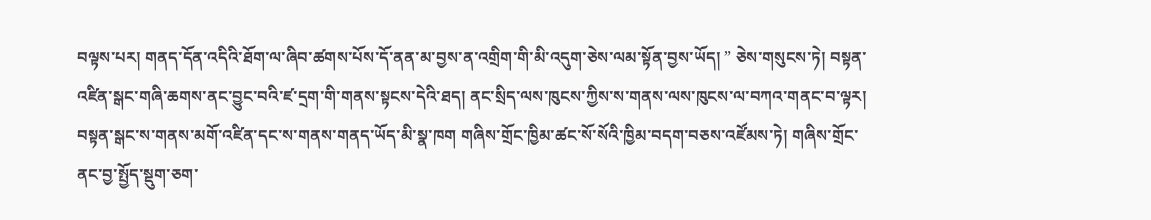བལྟས་པར། གནད་དོན་འདིའི་ཐོག་ལ་ཞིབ་ཚགས་པོས་དོ་ནན་མ་བྱས་ན་འགྲིག་གི་མི་འདུག་ཅེས་ལམ་སྟོན་བྱས་ཡོད། ” ཅེས་གསུངས་ཏེ། བསྟན་འཛིན་སྒང་གཞི་ཆགས་ནང་བྱུང་བའི་ཛ་དྲག་གི་གནས་སྟངས་དེའི་ཐད། ནང་སྲིད་ལས་ཁུངས་ཀྱིས་ས་གནས་ལས་ཁུངས་ལ་བཀའ་གནང་བ་ལྟར། བསྟན་སྒང་ས་གནས་མགོ་འཛིན་དང་ས་གནས་གནད་ཡོད་མི་སྣ་ཁག གཞིས་གྲོང་ཁྱིམ་ཚང་སོ་སོའི་ཁྱིམ་བདག་བཅས་འཛོམས་ཏེ། གཞིས་གྲོང་ནང་བྱ་སྤྱོད་སྡུག་ཅག་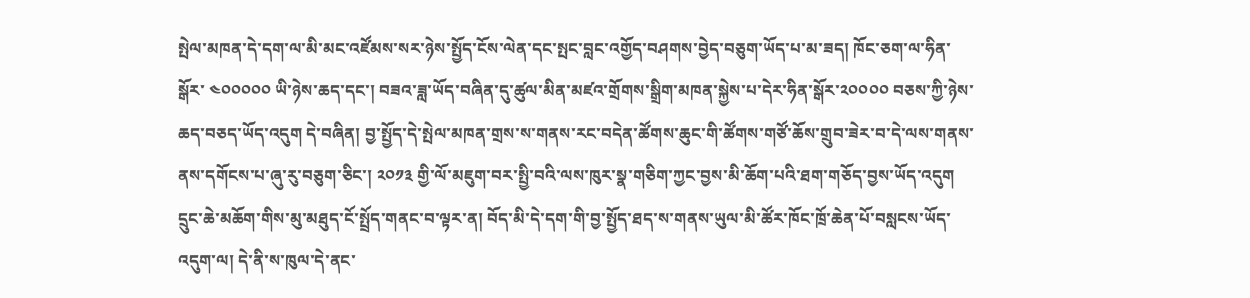སྤེལ་མཁན་དེ་དག་ལ་མི་མང་འཛོམས་སར་ཉེས་སྤྱོད་ངོས་ལེན་དང་སྤང་བླང་འགྱོད་བཤགས་བྱེད་བཅུག་ཡོད་པ་མ་ཟད། ཁོང་ཅག་ལ་ཧིན་སྒོར་ ༤༠༠༠༠༠ ཡི་ཉེས་ཆད་དང་། བཟའ་ཟླ་ཡོད་བཞིན་དུ་ཚུལ་མིན་མཛའ་གྲོགས་སྒྲིག་མཁན་སྐྱེས་པ་དེར་ཧིན་སྒོར་༢༠༠༠༠ བཅས་ཀྱི་ཉེས་ཆད་བཅད་ཡོད་འདུག དེ་བཞིན། བྱ་སྤྱོད་དེ་སྤེལ་མཁན་གྲས་ས་གནས་རང་བདེན་ཚོགས་ཆུང་གི་ཚོགས་གཙོ་ཆོས་གྲུབ་ཟེར་བ་དེ་ལས་གནས་ནས་དགོངས་པ་ཞུ་རུ་བཅུག་ཅིང་། ༢༠༡༣ གྱི་ལོ་མཇུག་བར་སྤྱི་བའི་ལས་ཁུར་སྣ་གཅིག་ཀྱང་བྱས་མི་ཆོག་པའི་ཐག་གཅོད་བྱས་ཡོད་འདུག
དྲུང་ཆེ་མཆོག་གིས་མུ་མཐུད་ངོ་སྤྲོད་གནང་བ་ལྟར་ན། བོད་མི་དེ་དག་གི་བྱ་སྤྱོད་ཐད་ས་གནས་ཡུལ་མི་ཚོར་ཁོང་ཁྲོ་ཆེན་པོ་བསླངས་ཡོད་འདུག་ལ། དེ་ནི་ས་ཁུལ་དེ་ནང་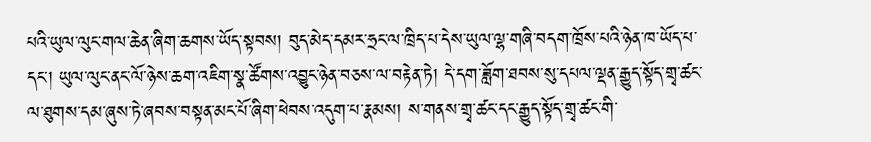པའི་ཡུལ་ལུང་གལ་ཆེན་ཞིག་ཆགས་ཡོད་སྟབས། བུད་མེད་དམར་ཧྲང་ལ་ཁྲིད་པ་དེས་ཡུལ་ལྷ་གཞི་བདག་ཁྲོས་པའི་ཉེན་ཁ་ཡོད་པ་དང་། ཡུལ་ལུང་ནང་ལོ་ཉེས་ཆག་འཇིག་སྣ་ཚོགས་འབྱུང་ཉེན་བཅས་ལ་བརྟེན་ཏེ། དེ་དག་ཟློག་ཐབས་སུ་དཔལ་ལྡན་རྒྱུད་སྟོད་གྲྭ་ཚང་ལ་ཐུགས་དམ་ཞུས་ཏེ་ཞབས་བསྟན་མང་པོ་ཞིག་ཕེབས་འདུག་པ་རྣམས། ས་གནས་གྲྭ་ཚང་དང་རྒྱུད་སྟོད་གྲྭ་ཚང་གི་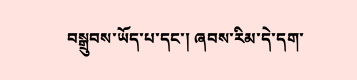བསྒྲུབས་ཡོད་པ་དང་། ཞབས་རིམ་དེ་དག་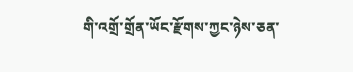གི་འགྲོ་གྲོན་ཡོང་རྫོགས་ཀྱང་ཉེས་ཅན་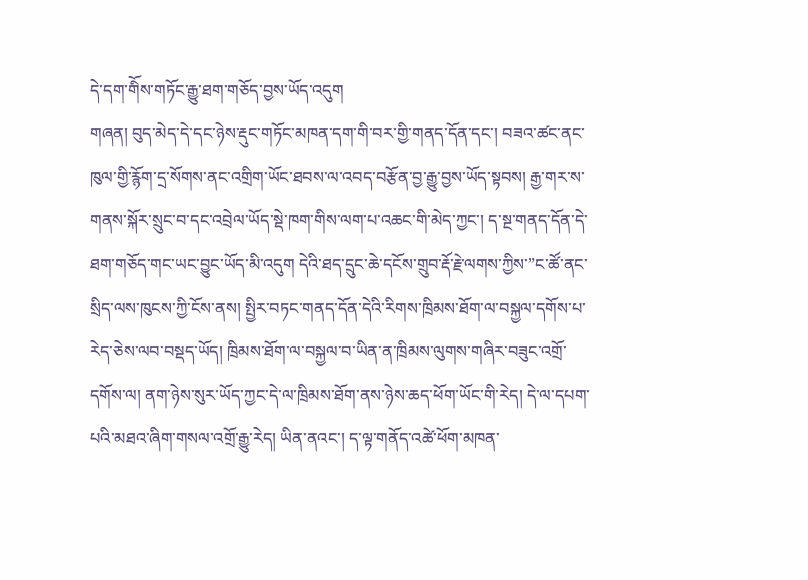དེ་དག་གིོས་གཏོང་རྒྱུ་ཐག་གཅོད་བྱས་ཡོད་འདུག
གཞན། བུད་མེད་དེ་དང་ཉེས་རྡུང་གཏོང་མཁན་དག་གི་བར་གྱི་གནད་དོན་དང་། བཟའ་ཚང་ནང་ཁུལ་གྱི་རྙོག་དྲ་སོགས་ནང་འགྲིག་ཡོང་ཐབས་ལ་འབད་བརྩོན་བྱ་རྒྱུ་བྱས་ཡོད་སྟབས། རྒྱ་གར་ས་གནས་སྐོར་སྲུང་བ་དང་འབྲེལ་ཡོད་སྡེ་ཁག་གིས་ལག་པ་འཆང་གི་མེད་ཀྱང་། ད་སྔ་གནད་དོན་དེ་ཐག་གཅོད་གང་ཡང་བྱུང་ཡོད་མི་འདུག དེའི་ཐད་དྲུང་ཆེ་དངོས་གྲུབ་རྡོ་རྗེ་ལགས་ཀྱིས་”ང་ཚོ་ནང་སྲིད་ལས་ཁུངས་ཀྱི་ངོས་ནས། སྤྱིར་བཏང་གནད་དོན་དེའི་རིགས་ཁྲིམས་ཐོག་ལ་བསྐྱལ་དགོས་པ་རེད་ཅེས་ལབ་བསྡད་ཡོད། ཁྲིམས་ཐོག་ལ་བསྐྱལ་བ་ཡིན་ན་ཁྲིམས་ལུགས་གཞིར་བཟུང་འགྲོ་དགོས་ལ། ནག་ཉེས་སུར་ཡོད་ཀྱང་དེ་ལ་ཁྲིམས་ཐོག་ནས་ཉེས་ཆད་ཕོག་ཡོང་གི་རེད། དེ་ལ་དཔག་པའི་མཐའ་ཞིག་གསལ་འགྲོ་རྒྱུ་རེད། ཡིན་ནའང་། ད་ལྟ་གནོད་འཚེ་ཕོག་མཁན་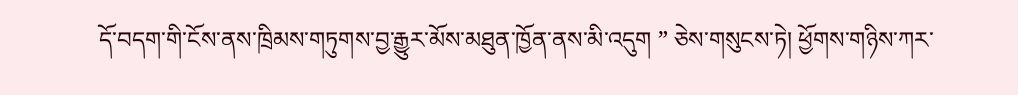དོ་བདག་གི་ངོས་ནས་ཁྲིམས་གཏུགས་བྱ་རྒྱུར་མོས་མཐུན་ཁྱོན་ནས་མི་འདུག ” ཅེས་གསུངས་ཏེ། ཕྱོགས་གཉིས་ཀར་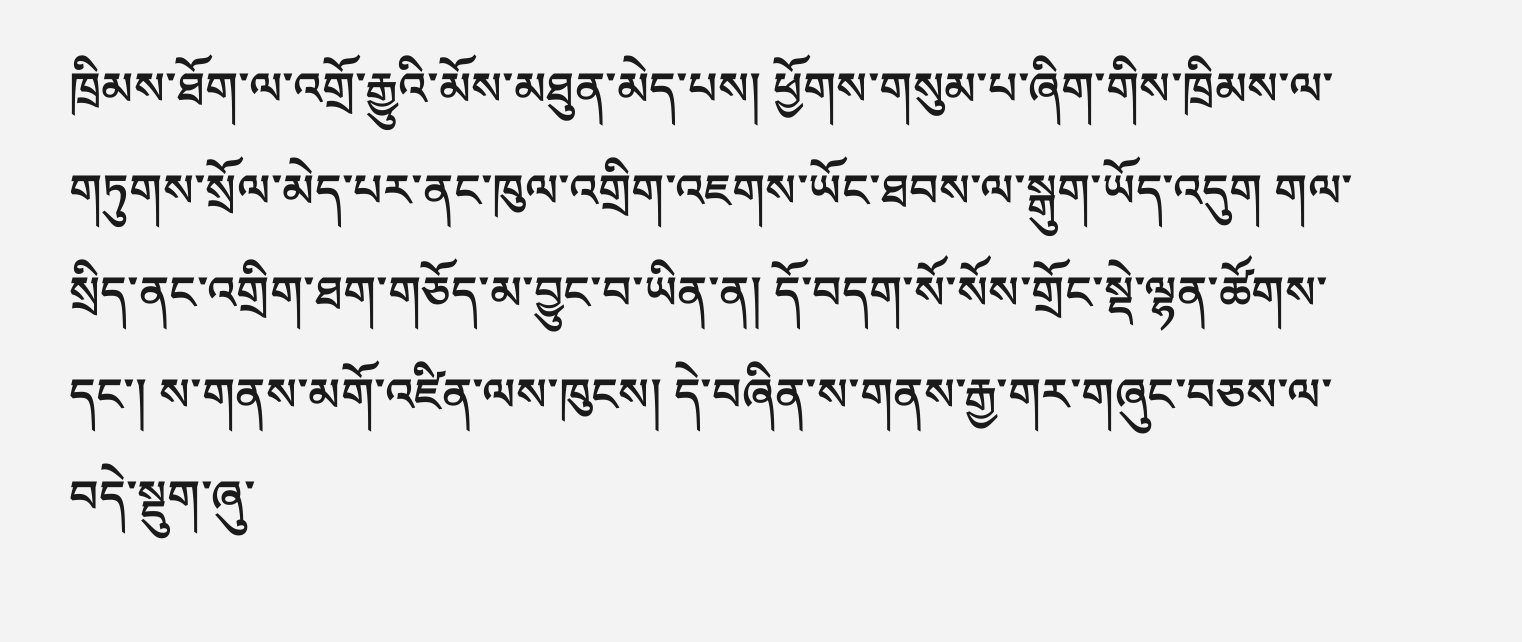ཁྲིམས་ཐོག་ལ་འགྲོ་རྒྱུའི་མོས་མཐུན་མེད་པས། ཕྱོགས་གསུམ་པ་ཞིག་གིས་ཁྲིམས་ལ་གཏུགས་སྲོལ་མེད་པར་ནང་ཁུལ་འགྲིག་འཇགས་ཡོང་ཐབས་ལ་སྒུག་ཡོད་འདུག གལ་སྲིད་ནང་འགྲིག་ཐག་གཅོད་མ་བྱུང་བ་ཡིན་ན། དོ་བདག་སོ་སོས་གྲོང་སྡེ་ལྷན་ཚོགས་དང་། ས་གནས་མགོ་འཛིན་ལས་ཁུངས། དེ་བཞིན་ས་གནས་རྒྱ་གར་གཞུང་བཅས་ལ་བདེ་སྡུག་ཞུ་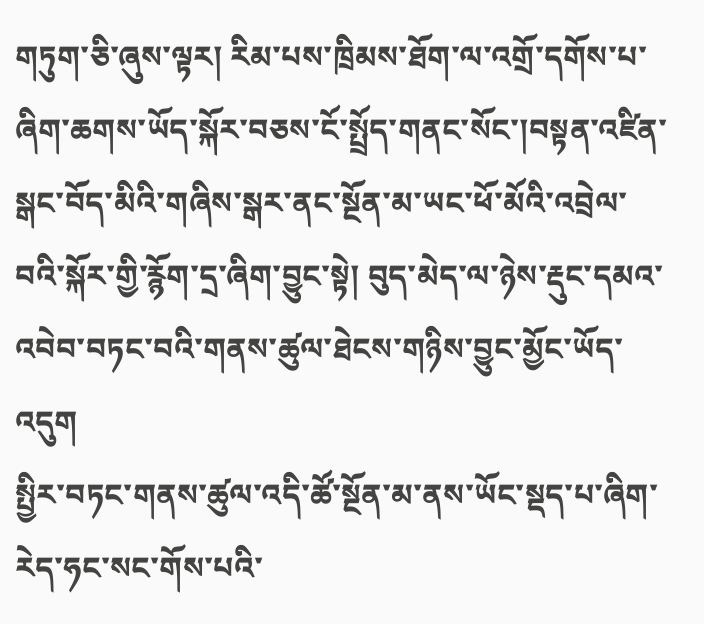གཏུག་ཅི་ཞུས་ལྟར། རིམ་པས་ཁྲིམས་ཐོག་ལ་འགྲོ་དགོས་པ་ཞིག་ཆགས་ཡོད་སྐོར་བཅས་ངོ་སྤྲོད་གནང་སོང་།བསྟན་འཛིན་སྒང་བོད་མིའི་གཞིས་སྒར་ནང་སྔོན་མ་ཡང་ཕོ་མོའི་འབྲེལ་བའི་སྐོར་གྱི་རྙོག་དྲ་ཞིག་བྱུང་སྟེ། བུད་མེད་ལ་ཉེས་རྡུང་དམའ་འབེབ་བཏང་བའི་གནས་ཚུལ་ཐེངས་གཉིས་བྱུང་མྱོང་ཡོད་འདུག
སྤྱིར་བཏང་གནས་ཚུལ་འདི་ཚོ་སྔོན་མ་ནས་ཡོང་སྡད་པ་ཞིག་རེད་ཧང་སང་གོས་པའི་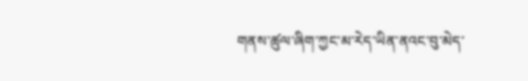གནས་ཚུལ་ཞིག་ཀྱང་མ་རེད་ཡིན་ནའང་བུ་མེད་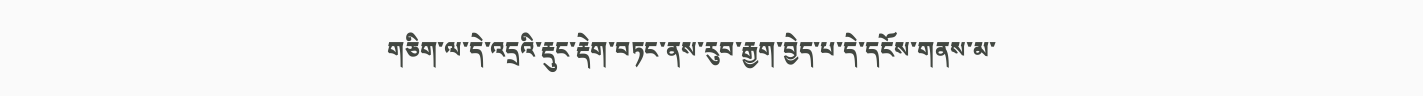གཅིག་ལ་དེ་འདྲའི་རྡུང་རྡེག་བཏང་ནས་རུབ་རྒྱག་བྱེད་པ་དེ་དངོས་གནས་མ་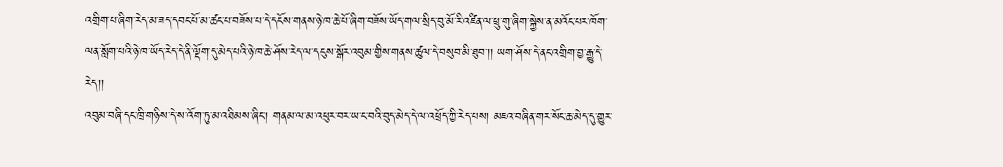འགྲིག་པ་ཞིག་རེད་མ་ཟད་དབང་པོ་མ་ཚང་པ་བཟོས་པ་དེ་དངོས་གནས་ཉེ་ཁ་ཆེ་པོ་ཞིག་བཟོས་ཡོད་གལ་སྲིད་བུ་མོ་རི་འཛིན་ལ་ཕྲུ་གུ་ཞིག་སྐྱེས་ན་མའོང་པར་ཁོག་ལན་སློག་པའི་ཉེ་ཁ་ཡོད་རེད་དེ་ནི་ལྡོག་དུ་མེད་པའི་ཉེ་ཁ་ཆེ་ཤོས་རེད་ལ་དངུས་སྒོར་འབུམ་གྱིས་གནས་ཚུལ་དེ་བསུབ་མི་ཐུབ་།། ཡག་ཤོས་དེ་ནང་འགྲིག་བྱ་རྒྱུ་དེ་རེད།།
འབུམ་བཞི་དང་ཁྲི་གཉིས་དེ་ས་འོག་ཏུ་མ་འཐིམས་ཞིང་། གནམ་ལ་མ་འཕུར་བར་ཡ་ང་བའི་བུད་མེད་དེ་ལ་འཕྲོད་ཀྱི་རེད་པས། མཇའ་བཞིན་གར་སོང་ཆ་མེད་དུ་གྱུར་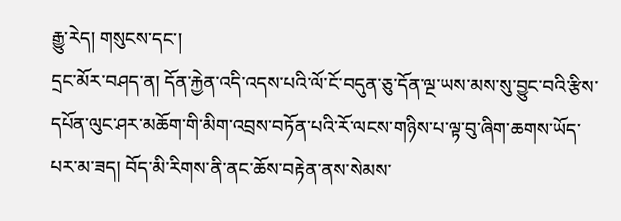རྒྱུ་རེད། གསུངས་དང་།
དྲང་མོར་བཤད་ན། དོན་རྐྱེན་འདི་འདས་པའི་ལོ་ངོ་བདུན་ཅུ་དོན་ལྔ་ཡས་མས་སུ་བྱུང་བའི་རྩིས་དཔོན་ལུང་ཤར་མཆོག་གི་མིག་འབྲས་བཏོན་པའི་རོ་ལངས་གཉིས་པ་ལྟ་བུ་ཞིག་ཆགས་ཡོད་པར་མ་ཟད། བོད་མི་རིགས་ནི་ནང་ཆོས་བརྟེན་ནས་སེམས་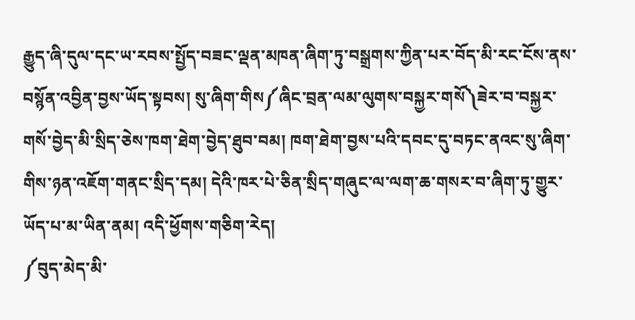རྒྱུད་ཞི་དུལ་དང་ཡ་རབས་སྤྱོད་བཟང་ལྡན་མཁན་ཞིག་ཏུ་བསྒྲགས་ཀྱིན་པར་བོད་མི་རང་ངོས་ནས་བསྙོན་འབྱིན་བྱས་ཡོད་སྟབས། སུ་ཞིག་གིས༼ཞིང་བྲན་ལམ་ལུགས་བསྐྱར་གསོ༽ཟེར་བ་བསྐྱར་གསོ་བྱེད་མི་སྲིད་ཅེས་ཁག་ཐེག་བྱེད་ཐུབ་བམ། ཁག་ཐེག་བྱས་པའི་དབང་དུ་བཏང་ནའང་སུ་ཞིག་གིས་ཉན་འཇོག་གནང་སྲིད་དམ། དེའི་ཁར་པེ་ཅིན་སྲིད་གཞུང་ལ་ལག་ཆ་གསར་བ་ཞིག་ཏུ་གྱུར་ཡོད་པ་མ་ཡིན་ནམ། འདི་ཕྱོགས་གཅིག་རེད།
༼བུད་མེད་མི་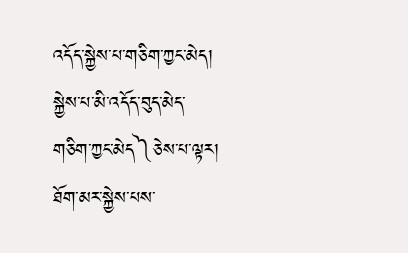འདོད་སྐྱེས་པ་གཅིག་ཀྱང་མེད། སྐྱེས་པ་མི་འདོད་བུད་མེད་གཅིག་ཀྱང་མེད༽ཅེས་པ་ལྟར། ཐོག་མར་སྐྱེས་པས་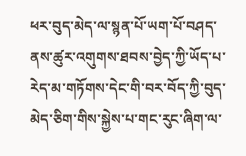ཕར་བུད་མེད་ལ་སྙན་པོ་ཡག་པོ་བཤད་ནས་ཚུར་འགུགས་ཐབས་བྱེད་ཀྱི་ཡོད་པ་རེད་མ་གཏོགས་དེང་གི་བར་བོད་ཀྱི་བུད་མེད་ཅིག་གིས་སྐྱེས་པ་གང་རུང་ཞིག་ལ་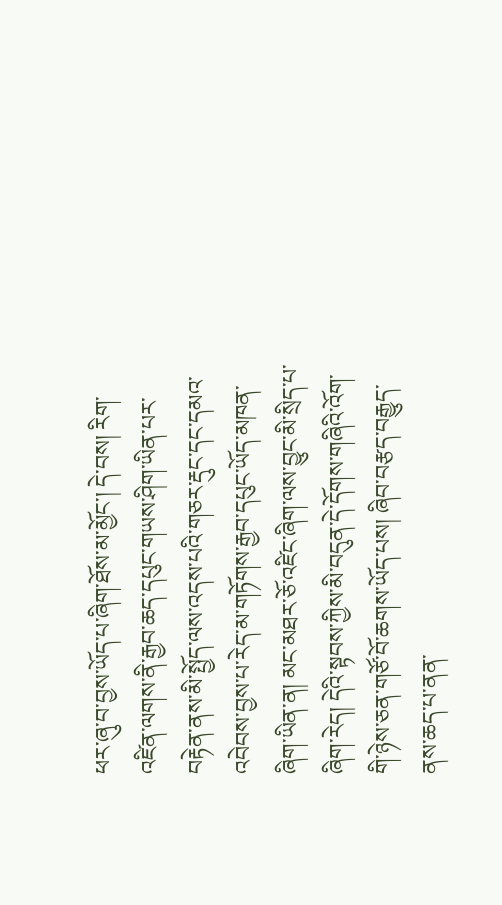ཕར་ཞུ་བ་བྱས་ཡོད་པ་ཞིག་ཐོས་མ་མྱོང་། དེ་བས། རིག་འཛིན་ལགས་ནི་རྒྱབ་ཆད་དཔུང་གཡས་ཤིག་ཡིན་པར་བརྟེན་ནས་མི་སྤྱོད་ལས་འདས་པའི་གཅར་རྡུང་དང་དམའ་འབེབས་བྱས་པ་རེད་མ་གཏོགས་རྒྱབ་དཔུང་ཡོད་མཁན་ཞིག་ཡིན་ན། མང་མཐར་ཅོ་འཛིང་ཞིག་ལས་བྱུང་མི་སྲིད་པ་ཞིག་རེད། དེའི་སྟབས་ཀྱིས་མི་བདུན་དེ་དོགས་གཞིའི་འོག་གི་ཉེས་ཅན་གཙོ་བོ་ཆགས་ཡོད་པས། ཞིབ་བརྩད་བརྒྱུད་ནས་ཆད་པ་ནན་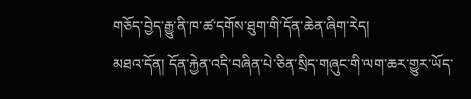གཅོད་བྱེད་རྒྱུ་ནི་ཁ་ཚ་དགོས་ཐུག་གི་དོན་ཆེན་ཞིག་རེད།
མཐའ་དོན། དོན་རྐྱེན་འདི་བཞིན་པེ་ཅིན་སྲིད་གཞུང་གི་ལག་ཆར་གྱུར་ཡོད་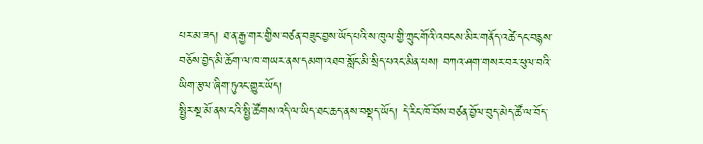པར་མ་ཟད། ཐ་ན་རྒྱ་གར་གྱིས་བཙན་བཟུང་བྱས་ཡོད་པའི་ས་ཁུལ་གྱི་ཀྲུང་གོའི་འབངས་མིར་གནོད་འཚེ་དང་བརྙས་བཅོས་བྱེད་མི་ཆོག་ལ་ཁ་གཡར་ནས་དམག་འཐབ་སློང་མི་སྲིད་པའང་མིན་པས། བཀའ་ཤག་གསར་བར་ཕུལ་བའི་ཡིག་རྩལ་ཞིག་ཏུའང་གྱུར་ཡོད།
སྤྱིར་སྔ་མོ་ནས་ངའི་སྤྱི་ཚོགས་འདི་ལ་ཡིད་ཐང་ཆད་ནས་བསྡད་ཡོད། དེ་རིང་ཁོ་བོས་བཙན་བྱོལ་བུད་མེད་ཚོ་ལ་བོད་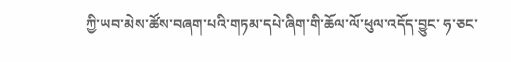ཀྱི་ཡབ་མེས་ཚོས་བཞག་པའི་གཏམ་དཔེ་ཞིག་གི་ཆོལ་ལོ་ཕུལ་འདོད་བྱུང་ ཧ་ཅང་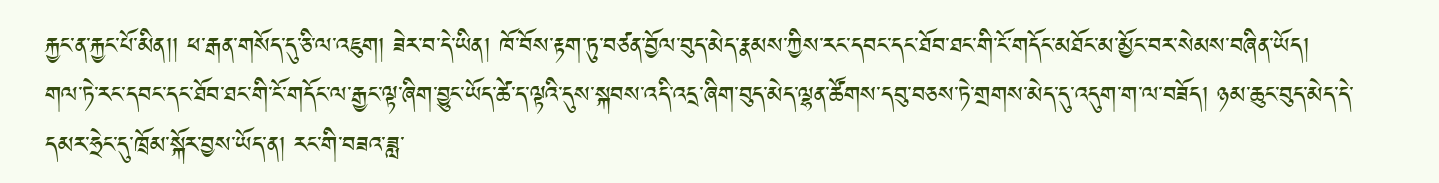རྐྱང་ན་རྐྱང་པོ་མིན།། ཕ་རྒན་གསོད་དུ་ཅི་ལ་འཇུག། ཟེར་བ་དེ་ཡིན། ཁོ་བོས་རྟག་ཏུ་བཙན་བྱོལ་བུད་མེད་རྣམས་ཀྱིས་རང་དབང་དང་ཐོབ་ཐང་གི་ངོ་གདོང་མཐོང་མ་མྱོང་བར་སེམས་བཞིན་ཡོད། གལ་ཏེ་རང་དབང་དང་ཐོབ་ཐང་གི་ངོ་གདོང་ལ་རྒྱང་ལྟ་ཞིག་བྱུང་ཡོད་ཚེ་ད་ལྟའི་དུས་སྐབས་འདི་འདྲ་ཞིག་བུད་མེད་ལྷན་ཚོགས་དབུ་བཅས་ཏེ་གྲགས་མེད་དུ་འདུག་ག་ལ་བཟོད། ཉམ་ཆུང་བུད་མེད་དེ་དམར་ཧྲེང་དུ་ཁྲོམ་སྐོར་བྱས་ཡོད་ན། རང་གི་བཟའ་ཟླ་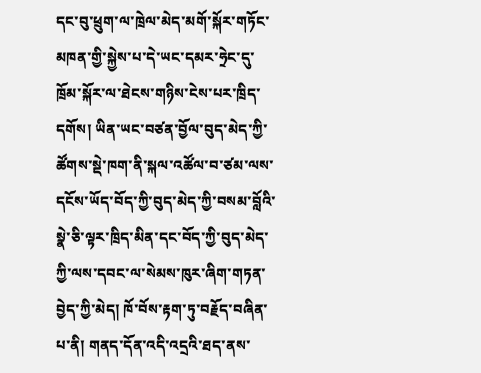དང་བུ་ཕྲུག་ལ་ཁྲེལ་མེད་མགོ་སྐོར་གཏོང་མཁན་གྱི་སྐྱེས་པ་དེ་ཡང་དམར་ཧྲེང་དུ་ཁྲོམ་སྐོར་ལ་ཐེངས་གཉིས་ངེས་པར་ཁྲིད་དགོས། ཡིན་ཡང་བཙན་བྱོལ་བུད་མེད་ཀྱི་ཚོགས་སྡེ་ཁག་ནི་སྐལ་འཚོལ་བ་ཙམ་ལས་དངོས་ཡོད་བོད་ཀྱི་བུད་མེད་ཀྱི་བསམ་བློའི་སྣེ་ཅི་ལྟར་ཁྲིད་མིན་དང་བོད་ཀྱི་བུད་མེད་ཀྱི་ལས་དབང་ལ་སེམས་ཁུར་ཞིག་གཏན་བྱེད་ཀྱི་མེད། ཁོ་བོས་རྟག་ཏུ་བརྗོད་བཞིན་པ་ནི། གནད་དོན་འདི་འདྲའི་ཐད་ནས་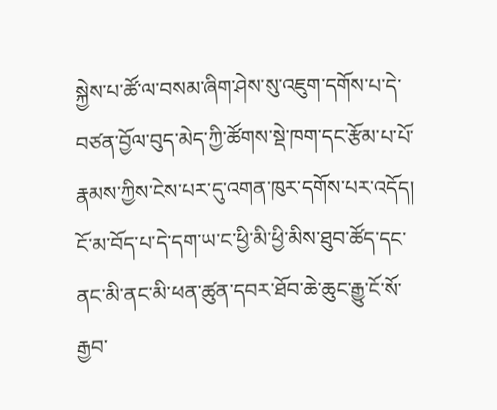སྐྱེས་པ་ཚོ་ལ་བསམ་ཞིག་ཤེས་སུ་འཇུག་དགོས་པ་དེ་བཙན་བྱོལ་བུད་མེད་ཀྱི་ཚོགས་སྡེ་ཁག་དང་རྩོམ་པ་པོ་རྣམས་ཀྱིས་ངེས་པར་དུ་འགན་ཁུར་དགོས་པར་འདོད།
ངོ་མ་བོད་པ་དེ་དག་ཡ་ང་ཕྱི་མི་ཕྱི་མིས་ཐུབ་ཚོད་དང་ནང་མི་ནང་མི་ཕན་ཚུན་དབར་ཐོབ་ཆེ་ཆུང་རྒྱུ་ངོ་སོ་
རྒྱབ་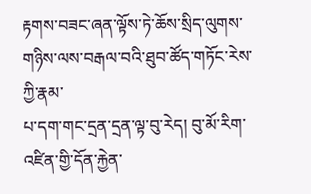རྟགས་བཟང་ཞན་ལྟོས་ཏེ་ཆོས་སྲིད་ལུགས་གཉིས་ལས་བརྒལ་བའི་ཐུབ་ཚོད་གཏོང་རེས་ཀྱི་རྣམ་
པ་དག་གང་དྲན་དྲན་ལྟ་བུ་རེད། བུ་མོ་རིག་འཛིན་གྱི་དོན་རྐྱེན་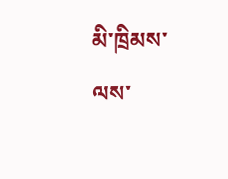མི་ཁྲིམས་ལས་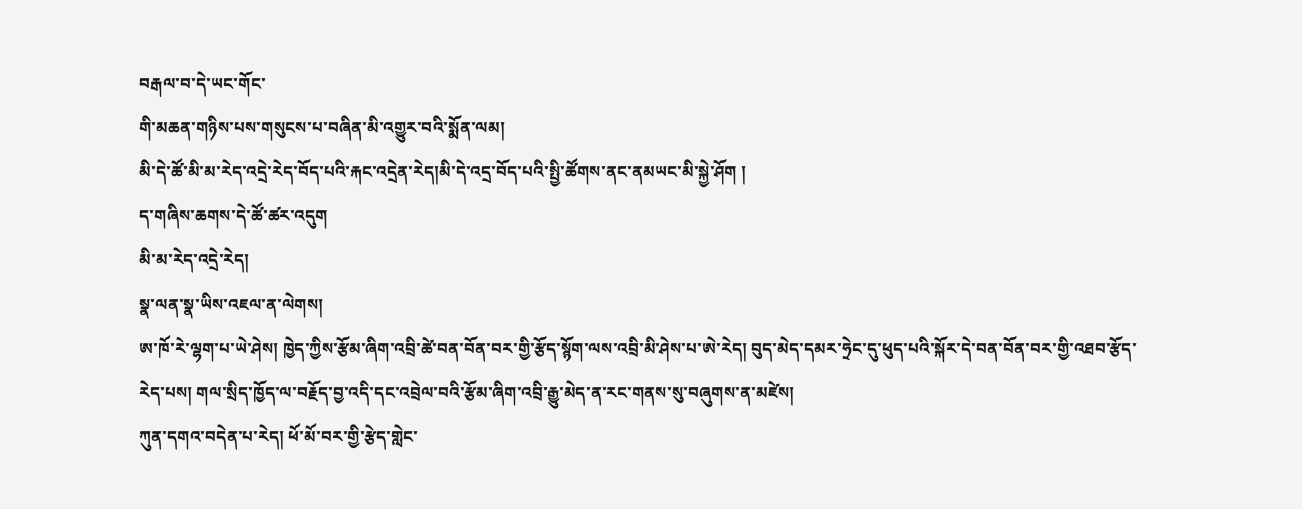བརྒལ་བ་དེ་ཡང་གོང་
གི་མཆན་གཉིས་པས་གསུངས་པ་བཞིན་མི་འགྱུར་བའི་སྨོན་ལམ།
མི་དེ་ཚོ་མི་མ་རེད་འདྲེ་རེད་བོད་པའི་རྐང་འདྲེན་རེད།མི་དེ་འདྲ་བོད་པའི་སྤྱི་ཚོགས་ནང་ནམཡང་མི་སྐྱེ་ཤོག །
ད་གཞིས་ཆགས་དེ་ཚོ་ཚར་འདུག
མི་མ་རེད་འདྲེ་རེད།
སྣ་ལན་སྣ་ཡིས་འཇལ་ན་ལེགས།
ཨ་ཁོ་རེ་ལྷག་པ་ཡེ་ཤེས། ཁྱེད་ཀྱིས་རྩོམ་ཞིག་འབྲི་ཚེ་བན་བོན་བར་གྱི་རྩོད་སྙོག་ལས་འབྲི་མི་ཤེས་པ་ཨེ་རེད། བུད་མེད་དམར་ཧྲེང་དུ་ཕུད་པའི་སྐོར་དེ་བན་བོན་བར་གྱི་འཐབ་རྩོད་རེད་པས། གལ་སྲིད་ཁྱོད་ལ་བརྗོད་བྱ་འདི་དང་འབྲེལ་བའི་རྩོམ་ཞིག་འབྲི་རྒྱུ་མེད་ན་རང་གནས་སུ་བཞུགས་ན་མཛེས།
ཀུན་དགའ་བདེན་པ་རེད། ཕོ་མོ་བར་གྱི་རྩེད་གླེང་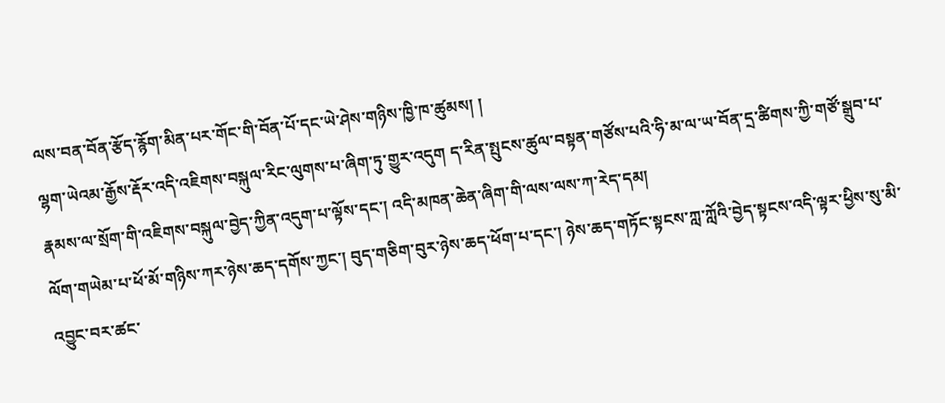ལས་བན་བོན་རྩོད་རྙོག་མིན་པར་གོང་གི་བོན་པོ་དང་ཡེ་ཤེས་གཉིས་ཁྱི་ཁ་ཚུམས། །
ལྷག་ཡེའམ་རྒྱོས་རྡོར་འདི་འཇིགས་བསྐུལ་རིང་ལུགས་པ་ཞིག་ཏུ་གྱུར་འདུག ད་རིན་སྤུངས་ཚུལ་བསྟན་གཙོས་པའི་ཧི་མ་ལ་ཡ་བོན་དྲ་ཚིགས་ཀྱི་གཙོ་སྒྲུབ་པ་རྣམས་ལ་སྲོག་གི་འཇིགས་བསྐུལ་བྱེད་ཀྱིན་འདུག་པ་ལྟོས་དང་། འདི་མཁན་ཆེན་ཞིག་གི་ལས་ལས་ཀ་རེད་དམ།
ལོག་གཡེམ་པ་ཕོ་མོ་གཉིས་ཀར་ཉེས་ཆད་དགོས་ཀྱང་། བུད་གཅིག་བུར་ཉེས་ཆད་ཕོག་པ་དང་། ཉེས་ཆད་གཏོང་སྟངས་ཀླ་ཀློའི་བྱེད་སྟངས་འདི་ལྟར་ཕྱིས་སུ་མི་འབྱུང་བར་ཚང་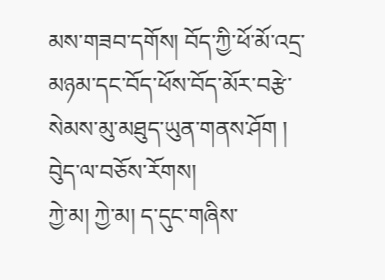མས་གཟབ་དགོས། བོད་ཀྱི་ཕོ་མོ་འདྲ་མཉམ་དང་བོད་ཕོས་བོད་མོར་བརྩེ་སེམས་མུ་མཐུད་ཡུན་གནས་ཤོག །
བེུད་ལ་བཅོས་རོགས།
ཀྱེ་མ། ཀྱེ་མ། ད་དུང་གཞིས་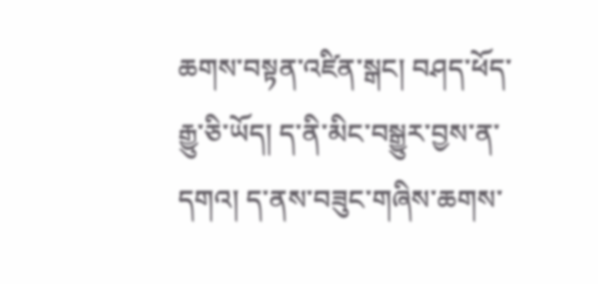ཆགས་བསྟན་འཛིན་སྒང། བཤད་ཕོད་རྒྱུ་ཅི་ཡོད། ད་ནི་མིང་བསྒྱུར་བྱས་ན་དགའ། ད་ནས་བཟུང་གཞིས་ཆགས་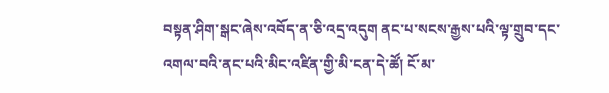བསྟན་ཤིག་སྒང་ཞེས་འབོད་ན་ཅི་འདྲ་འདུག ནང་པ་སངས་རྒྱས་པའི་ལྟ་གྲུབ་དང་འགལ་བའི་ནང་པའི་མིང་འཛིན་གྱི་མི་ངན་དེ་ཚོ། ངོ་མ་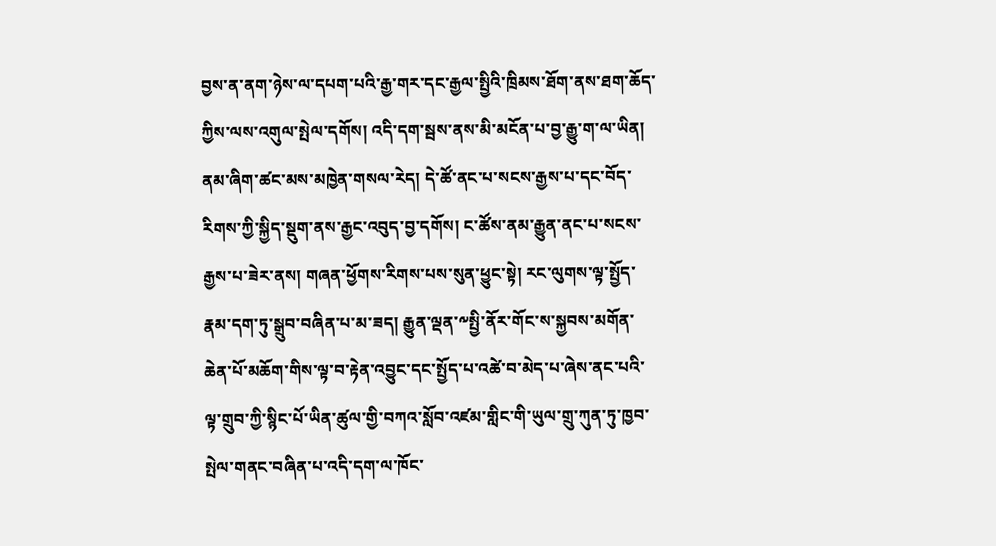བྱས་ན་ནག་ཉེས་ལ་དཔག་པའི་རྒྱ་གར་དང་རྒྱལ་སྤྱིའི་ཁྲིམས་ཐོག་ནས་ཐག་ཆོད་ཀྱིས་ལས་འགུལ་སྤེལ་དགོས། འདི་དག་སྦས་ནས་མི་མངོན་པ་བྱ་རྒྱུ་ག་ལ་ཡིན། ནམ་ཞིག་ཚང་མས་མཁྱེན་གསལ་རེད། དེ་ཚོ་ནང་པ་སངས་རྒྱས་པ་དང་བོད་རིགས་ཀྱི་སྐྱིད་སྡུག་ནས་རྒྱང་འབུད་བྱ་དགོས། ང་ཚོས་ནམ་རྒྱུན་ནང་པ་སངས་རྒྱས་པ་ཟེར་ནས། གཞན་ཕྱོགས་རིགས་པས་སུན་ཕྱུང་སྟེ། རང་ལུགས་ལྟ་སྤྱོད་རྣམ་དག་ཏུ་སྒྲུབ་བཞིན་པ་མ་ཟད། རྒྱུན་ལྡན་༸སྤྱི་ནོར་གོང་ས་སྐྱབས་མགོན་ཆེན་པོ་མཆོག་གིས་ལྟ་བ་རྟེན་འབྱུང་དང་སྤྱོད་པ་འཚེ་བ་མེད་པ་ཞེས་ནང་པའི་ལྟ་གྲུབ་ཀྱི་སྙིང་པོ་ཡིན་ཚུལ་གྱི་བཀའ་སློབ་འཛམ་གླིང་གི་ཡུལ་གྲུ་ཀུན་ཏུ་ཁྱབ་སྤེལ་གནང་བཞིན་པ་འདི་དག་ལ་ཁོང་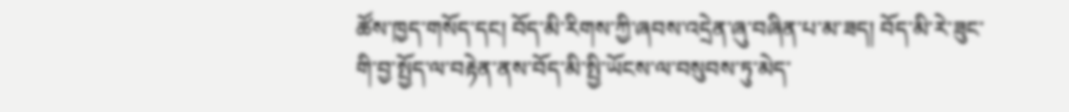ཚོས་ཁྱད་གསོད་དང། བོད་མི་རིགས་ཀྱི་ཞབས་འདྲེན་ཞུ་བཞིན་པ་མ་ཟད། བོད་མི་རེ་ཟུང་གི་བྱ་སྤྱོད་ལ་བརྟེན་ནས་བོད་མི་སྤྱི་ཡོངས་ལ་བསུབས་ཏུ་མེད་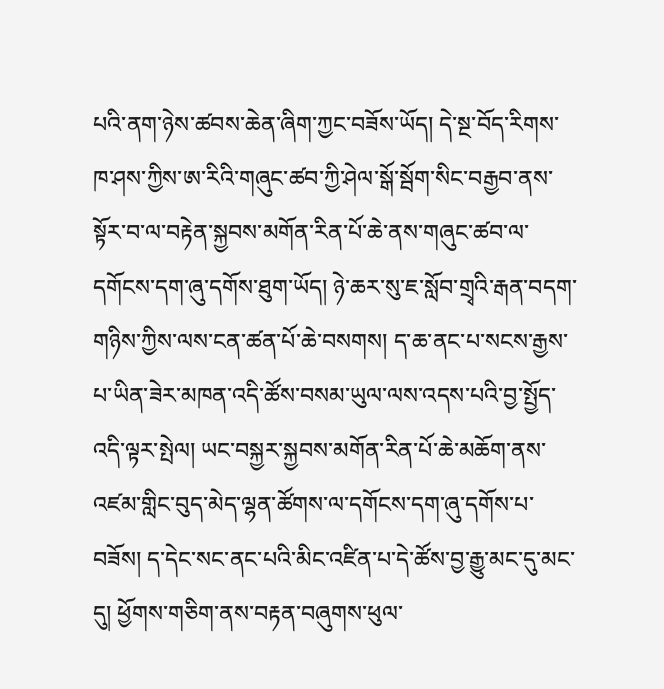པའི་ནག་ཉེས་ཚབས་ཆེན་ཞིག་ཀྱང་བཟོས་ཡོད། དེ་སྔ་བོད་རིགས་ཁ་ཤས་ཀྱིས་ཨ་རིའི་གཞུང་ཚབ་ཀྱི་ཤེལ་སྒོ་སྦོག་སིང་བརྒྱབ་ནས་སྟོར་བ་ལ་བརྟེན་སྐྱབས་མགོན་རིན་པོ་ཆེ་ནས་གཞུང་ཚབ་ལ་དགོངས་དག་ཞུ་དགོས་ཐུག་ཡོད། ཉེ་ཆར་སུ་ཇ་སློབ་གྲྭའི་རྒན་བདག་གཉིས་ཀྱིས་ལས་ངན་ཚན་པོ་ཆེ་བསགས། ད་ཆ་ནང་པ་སངས་རྒྱས་པ་ཡིན་ཟེར་མཁན་འདི་ཚོས་བསམ་ཡུལ་ལས་འདས་པའི་བྱ་སྤྱོད་འདི་ལྟར་སྤེལ། ཡང་བསྐྱར་སྐྱབས་མགོན་རིན་པོ་ཆེ་མཆོག་ནས་འཛམ་གླིང་བུད་མེད་ལྷན་ཚོགས་ལ་དགོངས་དག་ཞུ་དགོས་པ་བཟོས། ད་དེང་སང་ནང་པའི་མིང་འཛིན་པ་དེ་ཚོས་བྱ་རྒྱུ་མང་དུ་མང་དུ། ཕྱོགས་གཅིག་ནས་བརྟན་བཞུགས་ཕུལ་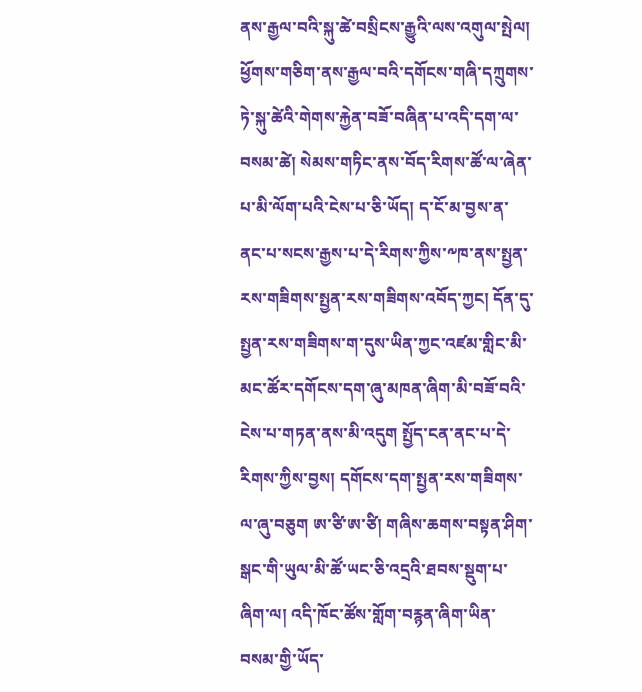ནས་རྒྱལ་བའི་སྐུ་ཚེ་བསྲིངས་རྒྱུའི་ལས་འགུལ་སྤེལ། ཕྱོགས་གཅིག་ནས་རྒྱལ་བའི་དགོངས་གཞི་དཀྲུགས་ཏེ་སྐུ་ཚེའི་གེགས་རྐྱེན་བཟོ་བཞིན་པ་འདི་དག་ལ་བསམ་ཚེ། སེམས་གཏིང་ནས་བོད་རིགས་ཚོ་ལ་ཞེན་པ་མི་ལོག་པའི་ངེས་པ་ཅི་ཡོད། ད་ངོ་མ་བྱས་ན་ནང་པ་སངས་རྒྱས་པ་དེ་རིགས་ཀྱིས་༸ཁ་ནས་སྤྱན་རས་གཟིགས་སྤྱན་རས་གཟིགས་འབོད་ཀྱང། དོན་དུ་སྤྱན་རས་གཟིགས་ག་དུས་ཡིན་ཀྱང་འཛམ་གླིང་མི་མང་ཚོར་དགོངས་དག་ཞུ་མཁན་ཞིག་མི་བཟོ་བའི་ངེས་པ་གཏན་ནས་མི་འདུག སྤྱོད་ངན་ནང་པ་དེ་རིགས་ཀྱིས་བྱས། དགོངས་དག་སྤྱན་རས་གཟིགས་ལ་ཞུ་བཅུག ཨ་ཙི་ཨ་ཙི། གཞིས་ཆགས་བསྟན་ཤིག་སྒང་གི་ཡུལ་མི་ཚོ་ཡང་ཅི་འདྲའི་ཐབས་སྡུག་པ་ཞིག་ལ། འདི་ཁོང་ཚོས་གློག་བརྙན་ཞིག་ཡིན་བསམ་གྱི་ཡོད་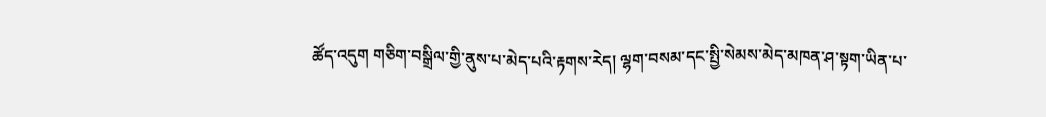ཚོད་འདུག གཅིག་བསྒྲིལ་གྱི་ནུས་པ་མེད་པའི་རྟགས་རེད། ལྷག་བསམ་དང་སྤྱི་སེམས་མེད་མཁན་ཤ་སྟག་ཡིན་པ་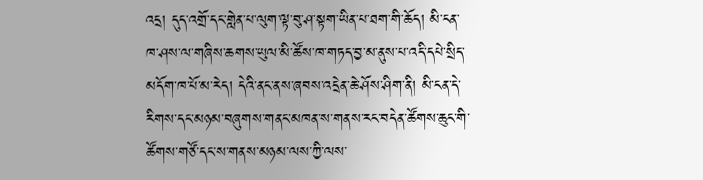འདྲ། དུད་འགྲོ་དང་གླེན་པ་ལུག་ལྟ་བུ་ཤ་སྟག་ཡིན་པ་ཐག་གི་ཆོད། མི་ངན་ཁ་ཤས་ལ་གཞིས་ཆགས་ཡུལ་མི་ཚོས་ཁ་གཏད་བྱ་མ་ནུས་པ་འདི་དཔེ་སྲིད་མདོག་ཁ་པོ་མ་རེད། དེའི་ནང་ནས་ཞབས་འདྲེན་ཆེ་ཤོས་ཤིག་ནི། མི་ངན་དེ་རིགས་དང་མཉམ་བཞུགས་གནང་མཁན་ས་གནས་རང་བདེན་ཚོགས་ཆུང་གི་ཚོགས་གཙོ་དང་ས་གནས་མཉམ་ལས་ཀྱི་ལས་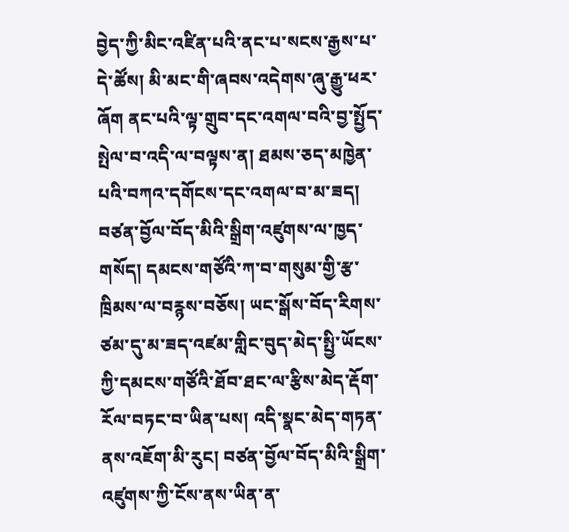བྱེད་ཀྱི་མིང་འཛིན་པའི་ནང་པ་སངས་རྒྱས་པ་དེ་ཚོས། མི་མང་གི་ཞབས་འདེགས་ཞུ་རྒྱུ་ཕར་ཞོག ནང་པའི་ལྟ་གྲུབ་དང་འགལ་བའི་བྱ་སྤྱོད་སྤེལ་བ་འདི་ལ་བལྟས་ན། ཐམས་ཅད་མཁྱེན་པའི་བཀའ་དགོངས་དང་འགལ་བ་མ་ཟད། བཙན་བྱོལ་བོད་མིའི་སྒྲིག་འཛུགས་ལ་ཁྱད་གསོད། དམངས་གཙོའི་ཀ་བ་གསུམ་གྱི་རྩ་ཁྲིམས་ལ་བརྙས་བཅོས། ཡང་སྒོས་བོད་རིགས་ཙམ་དུ་མ་ཟད་འཛམ་གླིང་བུད་མེད་སྤྱི་ཡོངས་ཀྱི་དམངས་གཙོའི་ཐོབ་ཐང་ལ་རྩིས་མེད་རྡོག་རོལ་བཏང་བ་ཡིན་པས། འདི་སྣང་མེད་གཏན་ནས་འཇོག་མི་རུང། བཙན་བྱོལ་བོད་མིའི་སྒྲིག་འཛུགས་ཀྱི་ངོས་ནས་ཡིན་ན་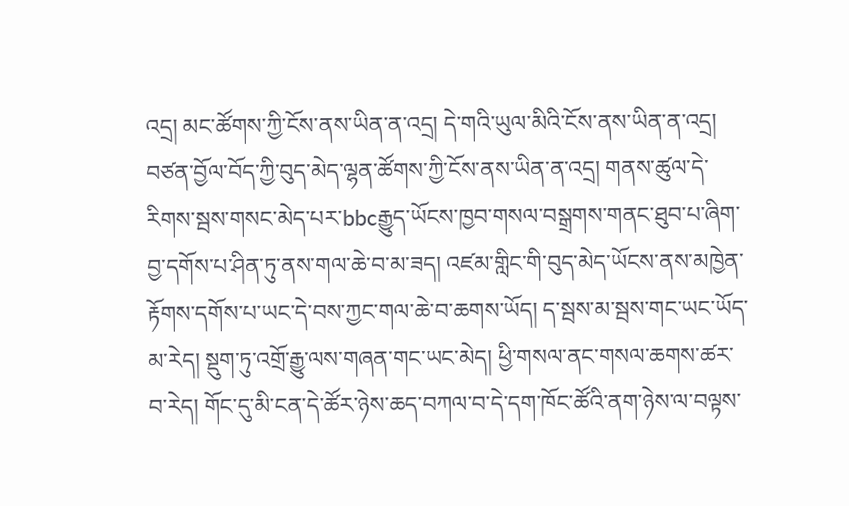འདྲ། མང་ཚོགས་ཀྱི་ངོས་ནས་ཡིན་ན་འདྲ། དེ་གའི་ཡུལ་མིའི་ངོས་ནས་ཡིན་ན་འདྲ། བཙན་བྱོལ་བོད་ཀྱི་བུད་མེད་ལྷན་ཚོགས་ཀྱི་ངོས་ནས་ཡིན་ན་འདྲ། གནས་ཚུལ་དེ་རིགས་སྦས་གསང་མེད་པར་bbcརྒྱུད་ཡོངས་ཁྱབ་གསལ་བསྒྲགས་གནང་ཐུབ་པ་ཞིག་བྱ་དགོས་པ་ཤིན་ཏུ་ནས་གལ་ཆེ་བ་མ་ཟད། འཛམ་གླིང་གི་བུད་མེད་ཡོངས་ནས་མཁྱེན་རྟོགས་དགོས་པ་ཡང་དེ་བས་ཀྱང་གལ་ཆེ་བ་ཆགས་ཡོད། ད་སྦས་མ་སྦས་གང་ཡང་ཡོད་མ་རེད། སྡུག་ཏུ་འགྲོ་རྒྱུ་ལས་གཞན་གང་ཡང་མེད། ཕྱི་གསལ་ནང་གསལ་ཆགས་ཚར་བ་རེད། གོང་དུ་མི་ངན་དེ་ཚོར་ཉེས་ཆད་བཀལ་བ་དེ་དག་ཁོང་ཚོའི་ནག་ཉེས་ལ་བལྟས་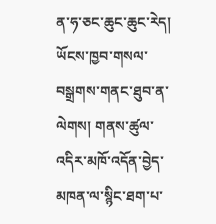ན་ཧ་ཅང་ཆུང་ཆུང་རེད། ཡོངས་ཁྱབ་གསལ་བསྒྲགས་གནང་ཐུབ་ན་ལེགས། གནས་ཚུལ་འདིར་མཁོ་འདོན་བྱེད་མཁན་ལ་སྙིང་ཐག་པ་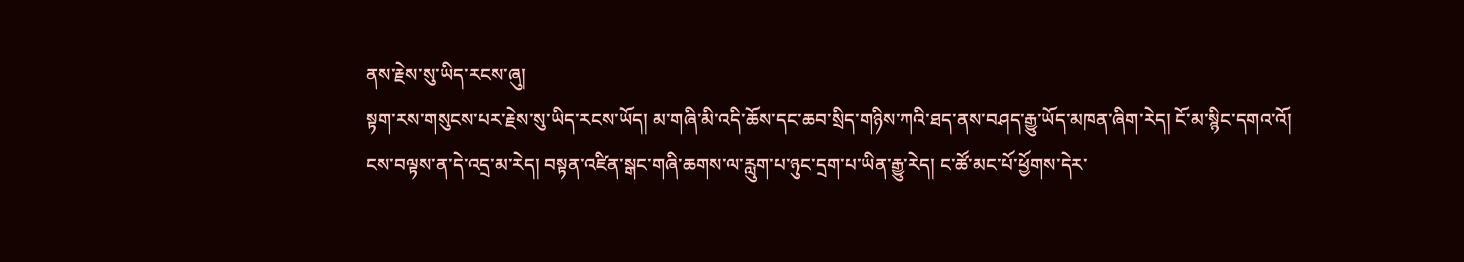ནས་རྗེས་སུ་ཡིད་རངས་ཞུ།
སྟག་རས་གསུངས་པར་རྗེས་སུ་ཡིད་རངས་ཡོད། མ་གཞི་མི་འདི་ཆོས་དང་ཆབ་སྲིད་གཉིས་ཀའི་ཐད་ནས་བཤད་རྒྱུ་ཡོད་མཁན་ཞིག་རེད། ངོ་མ་སྙིང་དགའ་འོ།
ངས་བལྟས་ན་དེ་འདྲ་མ་རེད། བསྟན་འཛིན་སྒང་གཞི་ཆགས་ལ་རླུག་པ་ཉུང་དྲག་པ་ཡིན་རྒྱུ་རེད། ང་ཚོ་མང་པོ་ཕྱོགས་དེར་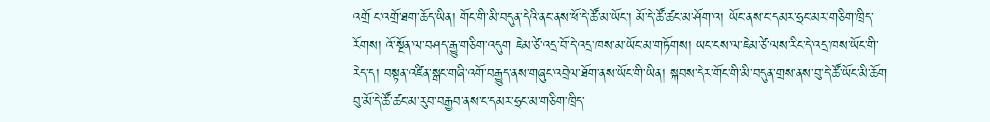འགྲོ ང་འགྲོ་ཐག་ཆོད་ཡིན། གོང་གི་མི་བདུན་དེའི་ནང་ནས་ཕོ་དེ་ཚོ་མ་ཡོང་། མོ་དེ་ཚོ་ཚང་མ་ཤོག་འ། ཡོང་ནས་ང་དམར་ཧྲང་མར་གཅིག་ཁྲིད་རོགས། འོ་སྔོན་ལ་བཤད་རྒྱུ་གཅིག་འདུག ཇེམ་ཙེ་འདྲ་བོ་དེ་འདྲ་ཁས་མ་ཡོང་མ་གཏོགས། ཡང་ངས་ལ་ཇེམ་ཙེ་ལས་རིང་དེ་འདྲ་ཁས་ཡོང་གི་རེད་ད། བསྟན་འཛིན་སྒང་གཞི་འགོ་བརྒྱུད་ནས་གཞུང་འབྲེལ་ཐོག་ནས་ཡོང་གི་ཡིན། སྐབས་དེར་གོང་གི་མི་བདུན་གྲས་ནས་བུ་དེ་ཚོ་ཡོང་མི་ཆོག བུ་མོ་དེ་ཚོ་ཚང་མ་རུབ་བརྒྱབ་ནས་ང་དམར་ཧྲང་མ་གཅིག་ཁྲིད་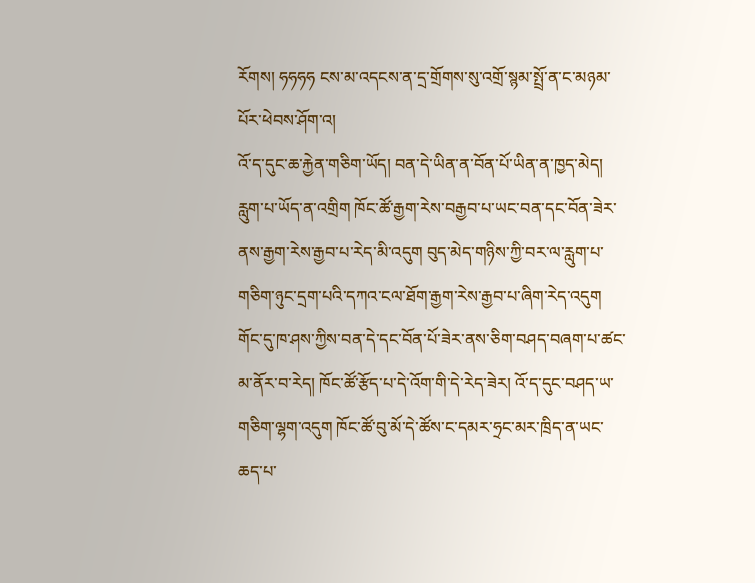རོགས། ཧཧཧཧ ངས་མ་འདངས་ན་དྲ་གྲོགས་སུ་འགྲོ་སྙམ་སྤྲོ་ན་ང་མཉམ་པོར་ཕེབས་ཤོག་འ།
འོ་ད་དུང་ཆ་རྐྱེན་གཅིག་ཡོད། བན་དེ་ཡིན་ན་བོན་པོ་ཡིན་ན་ཁྱད་མེད། རླུག་པ་ཡོད་ན་འགྲིག ཁོང་ཚོ་རྒྱག་རེས་བརྒྱབ་པ་ཡང་བན་དང་བོན་ཟེར་ནས་རྒྱག་རེས་རྒྱབ་པ་རེད་མི་འདུག བུད་མེད་གཉིས་ཀྱི་བར་ལ་རླུག་པ་གཅིག་ཉུང་དྲག་པའི་དཀའ་ངལ་ཐོག་རྒྱག་རེས་རྒྱབ་པ་ཞིག་རེད་འདུག གོང་དུ་ཁ་ཤས་ཀྱིས་བན་དེ་དང་བོན་པོ་ཟེར་ནས་ཅིག་བཤད་བཞག་པ་ཚང་མ་ནོར་བ་རེད། ཁོང་ཚོ་རྩོད་པ་དེ་འོག་གི་དེ་རེད་ཟེར། འོ་ད་དུང་བཤད་ཡ་གཅིག་ལྷག་འདུག ཁོང་ཚོ་བུ་མོ་དེ་ཚོས་ང་དམར་ཧྲང་མར་ཁྲིད་ན་ཡང་ཆད་པ་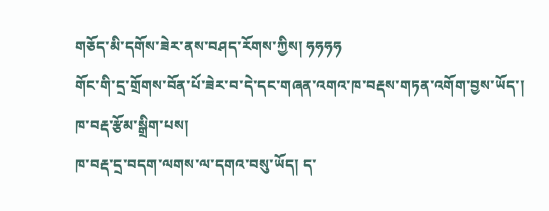གཅོད་མི་དགོས་ཟེར་ནས་བཤད་རོགས་ཀྱིས། ཧཧཧཧ
གོང་གི་དྲ་གྲོགས་བོན་པོ་ཟེར་བ་དེ་དང་གཞན་འགའ་ཁ་བརྡས་གཏན་འགོག་བྱས་ཡོད་།
ཁ་བརྡ་རྩོམ་སྒྲིག་པས།
ཁ་བརྡ་དྲ་བདག་ལགས་ལ་དགའ་བསུ་ཡོད། ད་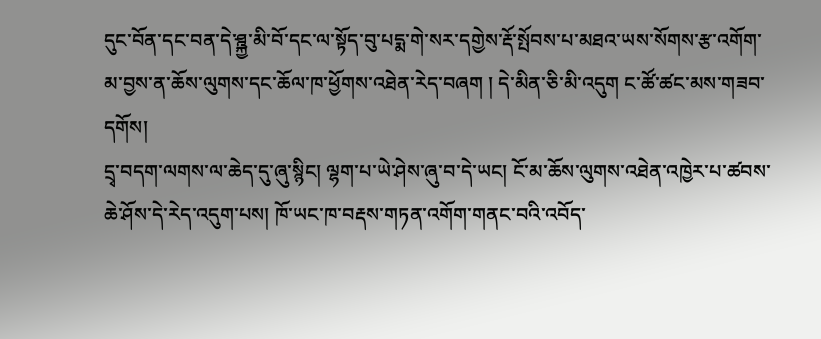དུང་བོན་དང་བན་དེ་ཤྰྐྱ་མི་བོ་དང་ལ་སྟོད་བུ་པདྨ་གེ་སར་དགྱེས་རྡོ་སྤོབས་པ་མཐའ་ཡས་སོགས་རྩ་འགོག་མ་བྱས་ན་ཆོས་ལུགས་དང་ཆོལ་ཁ་ཕྱོགས་འཐེན་རེད་བཞག ། དེ་མིན་ཅི་མི་འདུག ང་ཚོ་ཚང་མས་གཟབ་དགོས།
དྲྭ་བདག་ལགས་ལ་ཆེད་དུ་ཞུ་སྙིང། ལྷག་པ་ཡེ་ཤེས་ཞུ་བ་དེ་ཡང། ངོ་མ་ཆོས་ལུགས་འཐེན་འཁྱེར་པ་ཚབས་ཆེ་ཤོས་དེ་རེད་འདུག་པས། ཁོ་ཡང་ཁ་བརྡས་གཏན་འགོག་གནང་བའི་འབོད་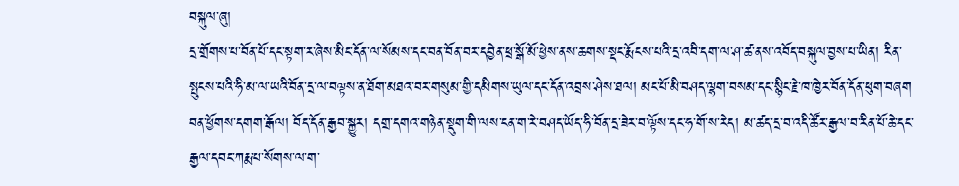བསྐུལ་ཞུ།
དྲ་གྲོགས་པ་བོན་པོ་དང་སྟག་ར་ཞེས་མིང་དོན་ལ་སོམས་དང་བན་བོན་བར་དབྱེན་ཕྲ་སྒོ་མོ་ཕྱེས་ནས་ཆགས་སྡང་རྨོངས་པའི་དྲ་འབི་དག་ལ་ཤ་ཚ་ནས་འབོད་བསྐུལ་བྱས་པ་ཡིན། རིན་སྤུངས་པའི་ཧི་མ་ལ་ཡའི་བོན་དྲ་ལ་བལྟས་ན་ཐོག་མཐའ་བར་གསུམ་གྱི་དམིགས་ཡུལ་དང་དོན་འབྲས་ཤེས་ཐལ། མང་པོ་མི་བཤད་ལྷག་བསམ་དང་སྙིང་རྗེ་ཁ་ཁྱེར་བོན་དོན་ཕུག་བཞག བན་ཕྱོགས་དགག་རྒོལ། བོད་དོན་རྒྱབ་སྐྱུར། དགྲ་དགའ་གཉེན་སྡུག་གི་ལས་ངན་ག་རེ་བཤད་ཡོད་ཧི་བོན་དྲ་ཟེར་བ་ལྟོས་དང་ཧ་གོ་ས་རེད། མ་ཚད་དྲ་བ་འདི་ཚོར་རྒྱལ་བ་རིན་པོ་ཆེ་དང་རྒྱལ་དབང་ཀརྨ་པ་སོགས་ལ་ག་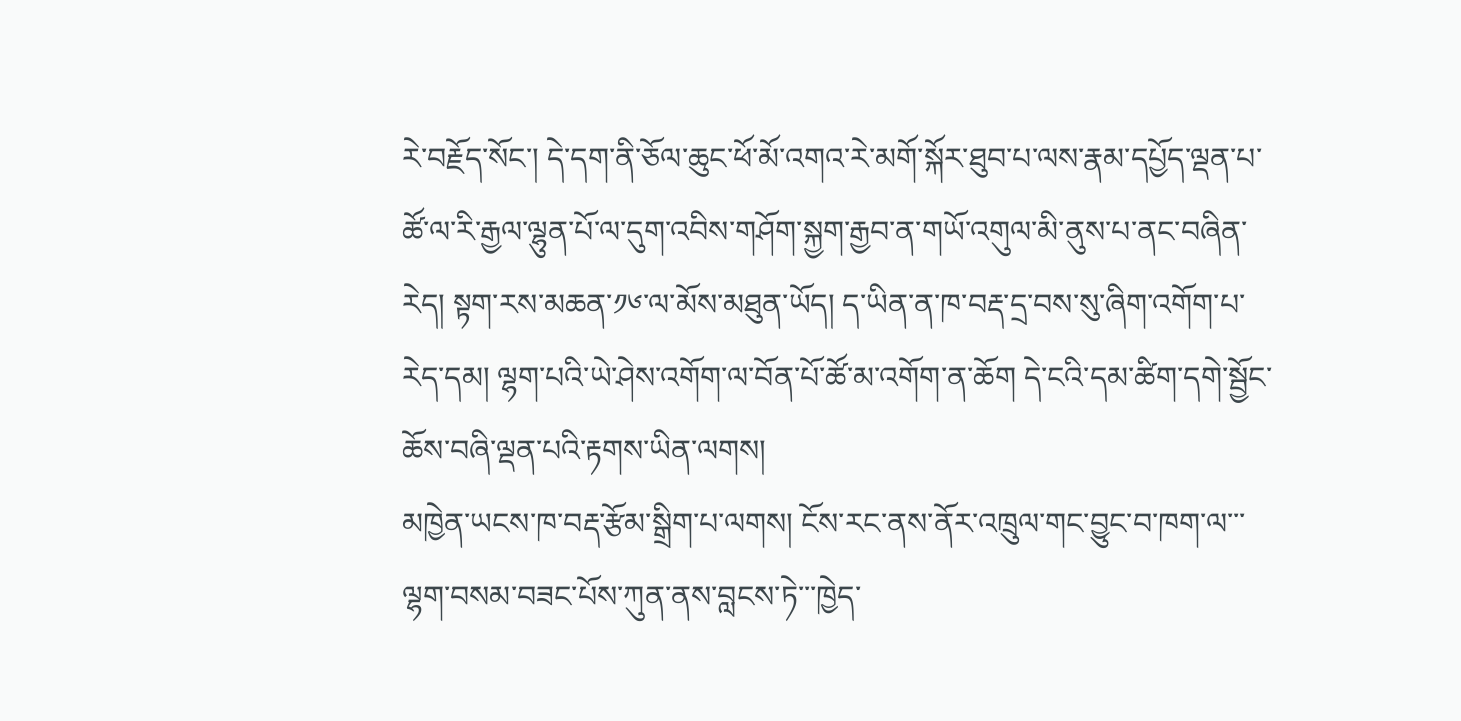རེ་བརྗོད་སོང་། དེ་དག་ནི་ཅོལ་ཆུང་ཕོ་མོ་འགའ་རེ་མགོ་སྐོར་ཐུབ་པ་ལས་རྣམ་དཔྱོད་ལྡན་པ་ཚོ་ལ་རི་རྒྱལ་ལྷུན་པོ་ལ་དུག་འབིས་གཤོག་སྐྱག་རྒྱབ་ན་གཡོ་འགུལ་མི་ནུས་པ་ནང་བཞིན་རེད། སྟག་རས་མཆན་༡༦་ལ་མོས་མཐུན་ཡོད། ད་ཡིན་ན་ཁ་བརྡ་དྲ་བས་སུ་ཞིག་འགོག་པ་རེད་དམ། ལྷག་པའི་ཡེ་ཤེས་འགོག་ལ་བོན་པོ་ཚོ་མ་འགོག་ན་ཆོག དེ་ངའི་དམ་ཚིག་དགེ་སྦྱོང་ཆོས་བཞི་ལྡན་པའི་རྟགས་ཡིན་ལགས།
མཁྱེན་ཡངས་ཁ་བརྡ་རྩོམ་སྒྲིག་པ་ལགས། ངོས་རང་ནས་ནོར་འཁྲུལ་གང་བྱུང་བ་ཁག་ལ་་་ལྷག་བསམ་བཟང་པོས་ཀུན་ནས་བླངས་ཏེ་་་ཁྱེད་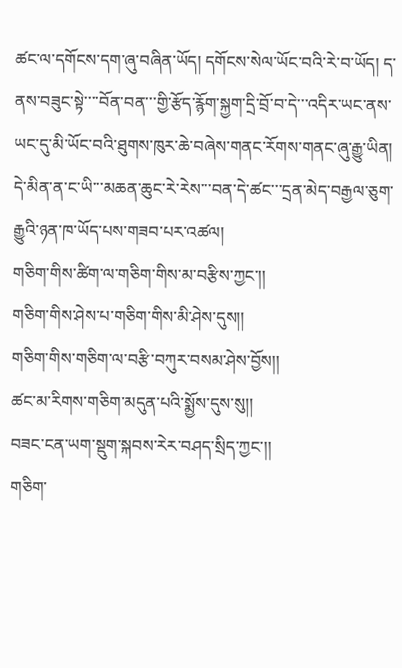ཚང་ལ་དགོངས་དག་ཞུ་བཞིན་ཡོད། དགོངས་སེལ་ཡོང་བའི་རེ་བ་ཡོད། ད་ནས་བཟུང་སྟེ་་་་བོན་བན་་་གྱི་རྩོད་རྙོག་སྐྱག་དྲི་བྲོ་བ་དེ་་་འདིར་ཡང་ནས་ཡང་དུ་མི་ཡོང་བའི་ཐུགས་ཁུར་ཆེ་བཞེས་གནང་རོགས་གནང་ཞུ་རྒྱུ་ཡིན། དེ་མིན་ན་ང་ཡི་་་མཆན་ཆུང་རེ་རེས་་་བན་དེ་ཚང་་་དྲན་མེད་བརྒྱལ་ཅུག་རྒྱུའི་ཉན་ཁ་ཡོད་པས་གཟབ་པར་འཚལ།
གཅིག་གིས་ཚིག་ལ་གཅིག་གིས་མ་བརྩིས་ཀྱང་།།
གཅིག་གིས་ཤེས་པ་གཅིག་གིས་མི་ཤེས་དུས།།
གཅིག་གིས་གཅིག་ལ་བརྩི་བཀུར་བསམ་ཤེས་བྱོས།།
ཚང་མ་རིགས་གཅིག་མདུན་པའི་སྨྱོས་དུས་སུ།།
བཟང་ངན་ཡག་སྡུག་སྐབས་རེར་བཤད་སྲིད་ཀྱང་།།
གཅིག་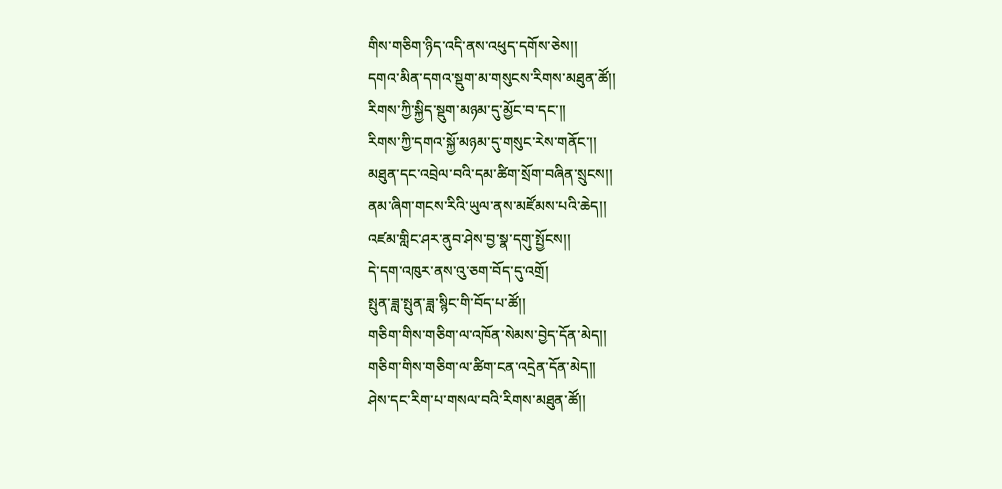གིས་གཅིག་ཉིད་འདི་ནས་འཕུད་དགོས་ཅེས།།
དགའ་མིན་དགའ་སྡུག་མ་གསུངས་རིགས་མཐུན་ཚོ།།
རིགས་ཀྱི་སྐྱིད་སྡུག་མཉམ་དུ་མྱོང་བ་དང་།།
རིགས་ཀྱི་དགའ་སྐྱོ་མཉམ་དུ་གསུང་རེས་གནོང་།།
མཐུན་དང་འབྲེལ་བའི་དམ་ཚིག་སྲོག་བཞིན་སྲུངས།།
ནམ་ཞིག་གངས་རིའི་ཡུལ་ནས་མཛོམས་པའི་ཆེད།།
འཛམ་གླིང་ཤར་ནུབ་ཤེས་བྱ་སྣ་དགུ་སྤྱོངས།།
དེ་དག་འཁུར་ནས་འུ་ཅག་བོད་དུ་འགྲོ།
སྤུན་ཟླ་སྤུན་ཟླ་སྙིང་གི་བོད་པ་ཚོ།།
གཅིག་གིས་གཅིག་ལ་འཁོན་སེམས་བྱེད་དོན་མེད།།
གཅིག་གིས་གཅིག་ལ་ཚིག་ངན་འདྲེན་དོན་མེད།།
ཤེས་དང་རིག་པ་གསལ་བའི་རིགས་མཐུན་ཚོ།།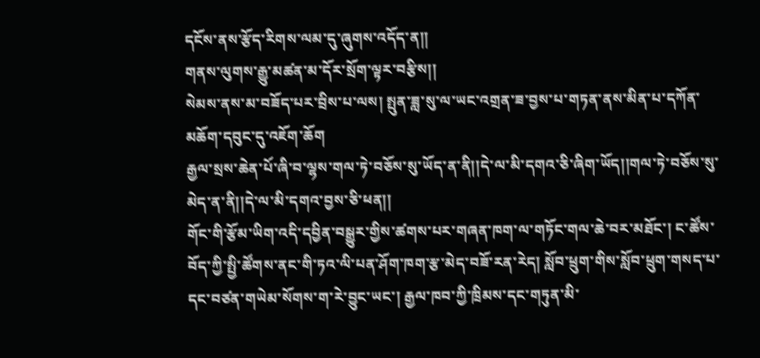དངོས་ནས་རྩོད་རིགས་ལམ་དུ་ཞུགས་འདོད་ན།།
གནས་ལུགས་རྒྱུ་མཚན་མ་དོར་སྲོག་ལྟར་བརྩིས།།
སེམས་ནས་མ་བཟོད་པར་བྲིས་པ་ལས། སྤུན་ཟླ་སུ་ལ་ཡང་འགྲན་ཟ་བྱས་པ་གཏན་ནས་མིན་པ་དཀོན་མཆོག་དབུང་དུ་འཇོག་ཆོག
རྒྱལ་སྲས་ཆེན་པོ་ཞི་བ་ལྷས་གལ་ཏེ་བཅོས་སུ་ཡོད་ན་ནི།།དེ་ལ་མི་དགའ་ཅི་ཞིག་ཡོད།།གལ་ཏེ་བཅོས་སུ་མེད་ན་ནི།།དེ་ལ་མི་དགའ་བྱས་ཅི་ཕན།།
གོང་གི་རྩོམ་ཡིག་འདི་དབྱིན་བསྒྱུར་གྱིས་ཚགས་པར་གཞན་ཁག་ལ་གཏོང་གལ་ཆེ་བར་མཐོང་། ང་ཚོས་བོད་ཀྱི་སྤྱི་ཚོགས་ནང་གི་ཏའ་ལི་པན་ཤོག་ཁག་རྩ་མེད་བཟོ་རན་རེད། སློབ་ཕྲུག་གིས་སློབ་ཕྲུག་གསད་པ་དང་བཙན་གཡེམ་སོགས་ག་རེ་བྱུང་ཡང་། རྒྱལ་ཁབ་ཀྱི་ཁྲིམས་དང་གཏུན་མི་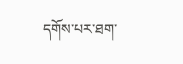དགོས་པར་ཐག་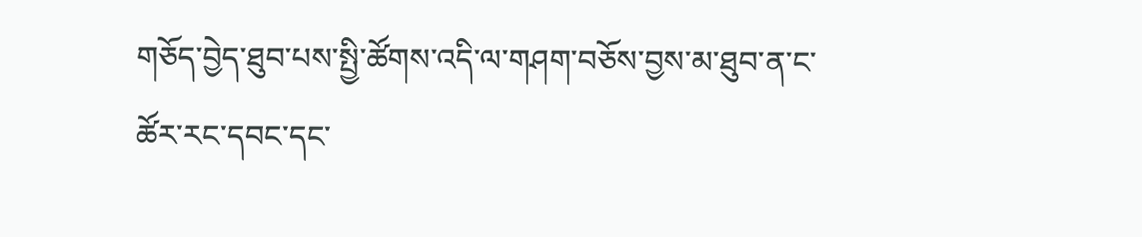གཅོད་བྱེད་ཐུབ་པས་སྤྱི་ཚོགས་འདི་ལ་གཤག་བཅོས་བྱས་མ་ཐུབ་ན་ང་ཚོར་རང་དབང་དང་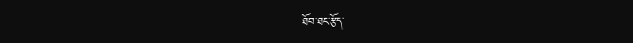ཐོབ་ཐང་རྩོད་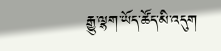རྒྱུ་ལྷག་ཡོད་ཚོད་མི་འདུག